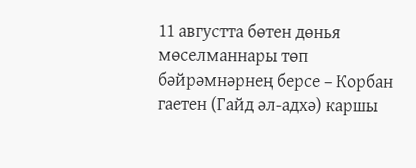11 августта бөтен дөнья мөселманнары төп бәйрәмнәрнең берсе – Корбан гаетен (Гайд әл-адхә) каршы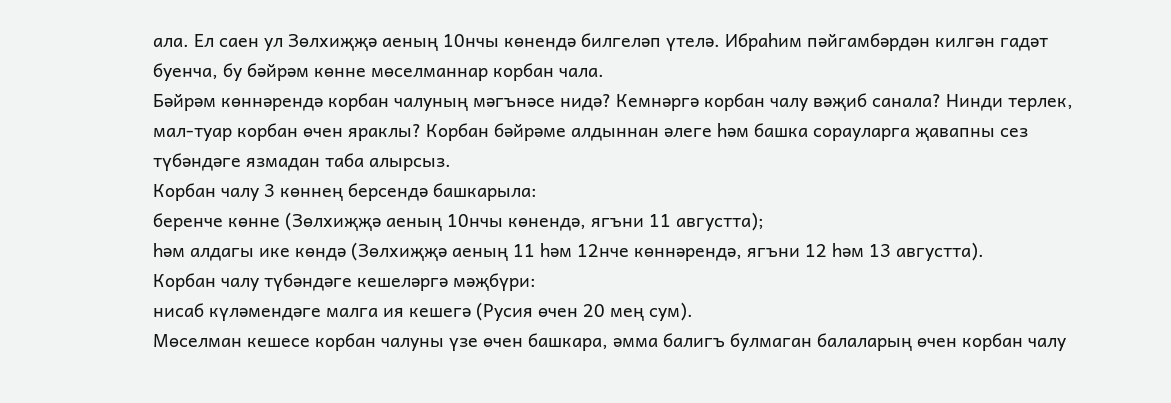ала. Ел саен ул Зөлхиҗҗә аеның 10нчы көнендә билгеләп үтелә. Ибраһим пәйгамбәрдән килгән гадәт буенча, бу бәйрәм көнне мөселманнар корбан чала.
Бәйрәм көннәрендә корбан чалуның мәгънәсе нидә? Кемнәргә корбан чалу вәҗиб санала? Нинди терлек, мал-туар корбан өчен яраклы? Корбан бәйрәме алдыннан әлеге һәм башка сорауларга җавапны сез түбәндәге язмадан таба алырсыз.
Корбан чалу 3 көннең берсендә башкарыла:
беренче көнне (Зөлхиҗҗә аеның 10нчы көнендә, ягъни 11 августта);
һәм алдагы ике көндә (Зөлхиҗҗә аеның 11 һәм 12нче көннәрендә, ягъни 12 һәм 13 августта).
Корбан чалу түбәндәге кешеләргә мәҗбүри:
нисаб күләмендәге малга ия кешегә (Русия өчен 20 мең сум).
Мөселман кешесе корбан чалуны үзе өчен башкара, әмма балигъ булмаган балаларың өчен корбан чалу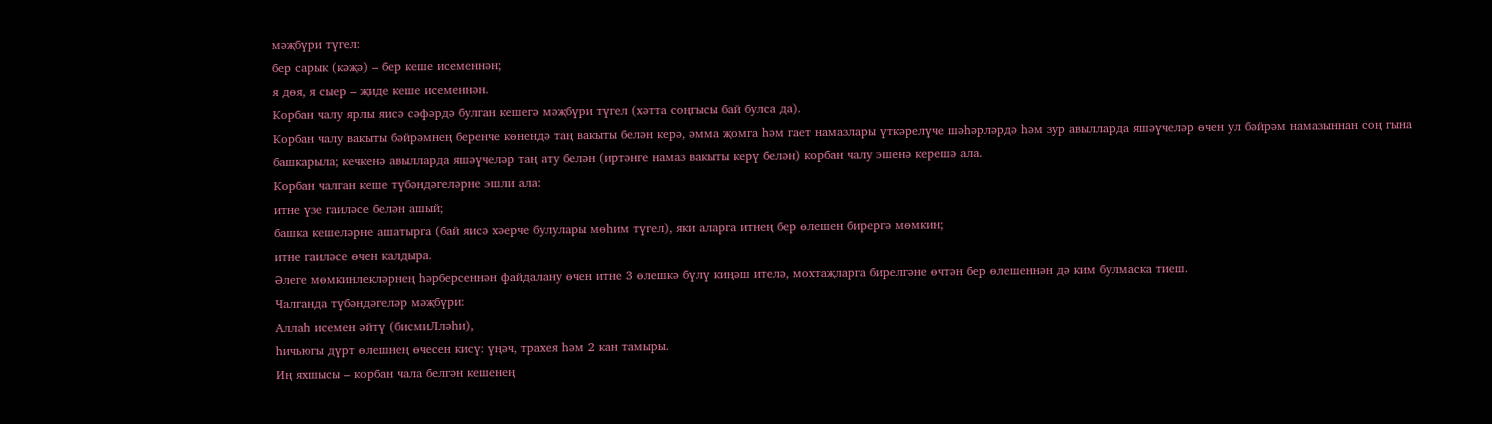мәҗбүри түгел:
бер сарык (кәҗә) – бер кеше исеменнән;
я дөя, я сыер – җиде кеше исеменнән.
Корбан чалу ярлы яисә сәфәрдә булган кешегә мәҗбүри түгел (хәтта соңгысы бай булса да).
Корбан чалу вакыты бәйрәмнең беренче көнендә таң вакыты белән керә, әмма җомга һәм гает намазлары үткәрелүче шәһәрләрдә һәм зур авылларда яшәүчеләр өчен ул бәйрәм намазыннан соң гына башкарыла; кечкенә авылларда яшәүчеләр таң ату белән (иртәнге намаз вакыты керү белән) корбан чалу эшенә керешә ала.
Корбан чалган кеше түбәндәгеләрне эшли ала:
итне үзе гаиләсе белән ашый;
башка кешеләрне ашатырга (бай яисә хәерче булулары мөһим түгел), яки аларга итнең бер өлешен бирергә мөмкин;
итне гаиләсе өчен калдыра.
Әлеге мөмкинлекләрнең һәрберсеннән файдалану өчен итне 3 өлешкә бүлү киңәш ителә, мохтаҗларга бирелгәне өчтән бер өлешеннән дә ким булмаска тиеш.
Чалганда түбәндәгеләр мәҗбүри:
Аллаһ исемен әйтү (бисмиЛләһи),
һичьюгы дүрт өлешнең өчесен кисү: үңәч, трахея һәм 2 кан тамыры.
Иң яхшысы – корбан чала белгән кешенең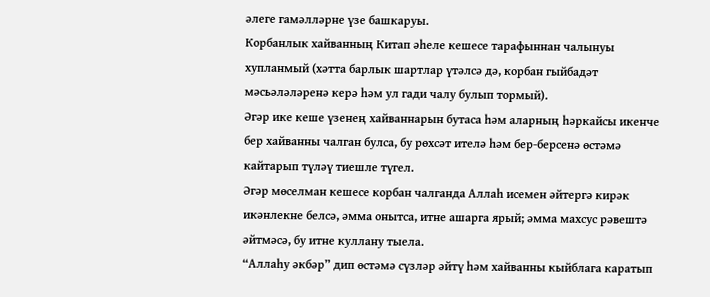әлеге гамәлләрне үзе башкаруы.
Корбанлык хайванның Китап әһеле кешесе тарафыннан чалынуы хупланмый (хәтта барлык шартлар үтәлсә дә, корбан гыйбадәт мәсьәләләренә керә һәм ул гади чалу булып тормый).
Әгәр ике кеше үзенең хайваннарын бутаса һәм аларның һәркайсы икенче бер хайванны чалган булса, бу рөхсәт ителә һәм бер-берсенә өстәмә кайтарып түләү тиешле түгел.
Әгәр мөселман кешесе корбан чалганда Аллаһ исемен әйтергә кирәк икәнлекне белсә, әмма онытса, итне ашарга ярый; әмма махсус рәвештә әйтмәсә, бу итне куллану тыела.
“Аллаһу әкбәр” дип өстәмә сүзләр әйтү һәм хайванны кыйблага каратып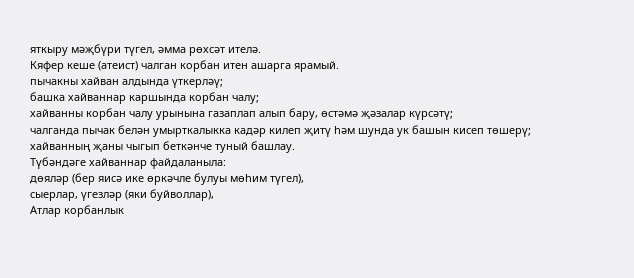яткыру мәҗбүри түгел, әмма рөхсәт ителә.
Кяфер кеше (атеист) чалган корбан итен ашарга ярамый.
пычакны хайван алдында үткерләү;
башка хайваннар каршында корбан чалу;
хайванны корбан чалу урынына газаплап алып бару, өстәмә җәзалар күрсәтү;
чалганда пычак белән умырткалыкка кадәр килеп җитү һәм шунда ук башын кисеп төшерү;
хайванның җаны чыгып беткәнче туный башлау.
Түбәндәге хайваннар файдаланыла:
дөяләр (бер яисә ике өркәчле булуы мөһим түгел),
сыерлар, үгезләр (яки буйволлар),
Атлар корбанлык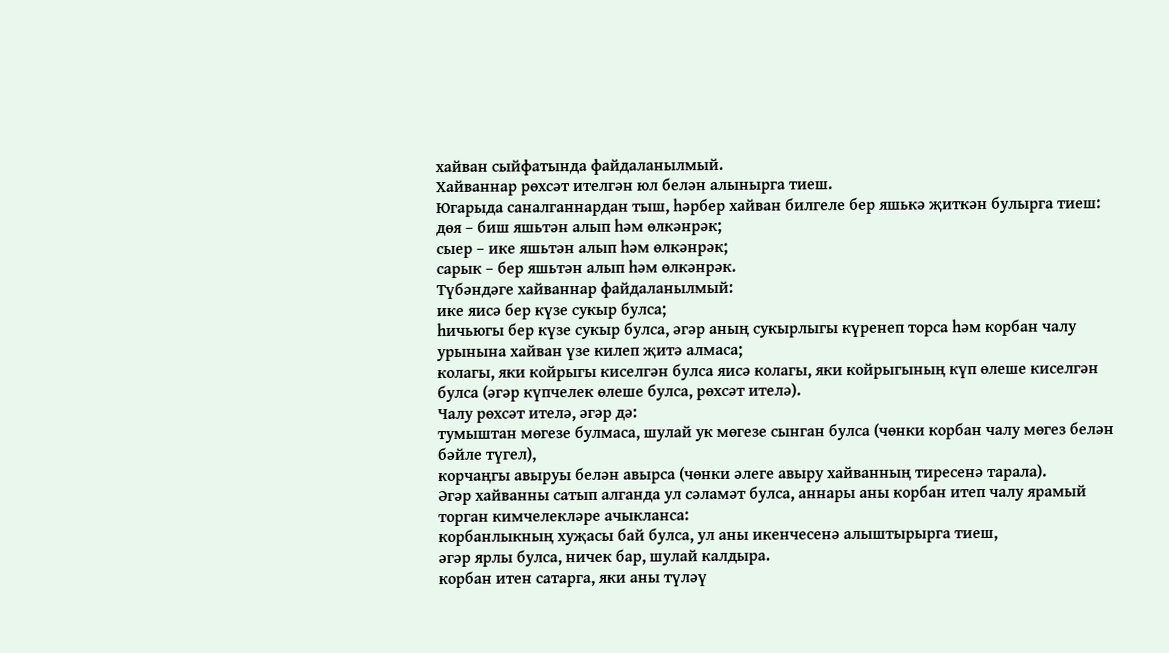хайван сыйфатында файдаланылмый.
Хайваннар рөхсәт ителгән юл белән алынырга тиеш.
Югарыда саналганнардан тыш, һәрбер хайван билгеле бер яшькә җиткән булырга тиеш:
дөя – биш яшьтән алып һәм өлкәнрәк;
сыер – ике яшьтән алып һәм өлкәнрәк;
сарык – бер яшьтән алып һәм өлкәнрәк.
Түбәндәге хайваннар файдаланылмый:
ике яисә бер күзе сукыр булса;
һичьюгы бер күзе сукыр булса, әгәр аның сукырлыгы күренеп торса һәм корбан чалу урынына хайван үзе килеп җитә алмаса;
колагы, яки койрыгы киселгән булса яисә колагы, яки койрыгының күп өлеше киселгән булса (әгәр күпчелек өлеше булса, рөхсәт ителә).
Чалу рөхсәт ителә, әгәр дә:
тумыштан мөгезе булмаса, шулай ук мөгезе сынган булса (чөнки корбан чалу мөгез белән бәйле түгел),
корчаңгы авыруы белән авырса (чөнки әлеге авыру хайванның тиресенә тарала).
Әгәр хайванны сатып алганда ул сәламәт булса, аннары аны корбан итеп чалу ярамый торган кимчелекләре ачыкланса:
корбанлыкның хуҗасы бай булса, ул аны икенчесенә алыштырырга тиеш,
әгәр ярлы булса, ничек бар, шулай калдыра.
корбан итен сатарга, яки аны түләү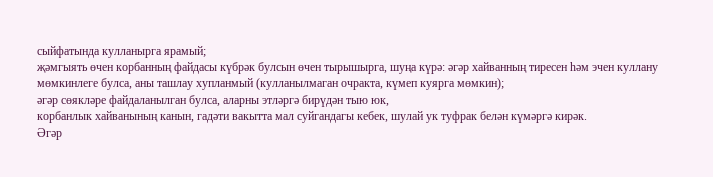сыйфатында кулланырга ярамый;
җәмгыять өчен корбанның файдасы күбрәк булсын өчен тырышырга, шуңа күрә: әгәр хайванның тиресен һәм эчен куллану мөмкинлеге булса, аны ташлау хупланмый (кулланылмаган очракта, күмеп куярга мөмкин);
әгәр сөякләре файдаланылган булса, аларны этләргә бирүдән тыю юк,
корбанлык хайванының канын, гадәти вакытта мал суйгандагы кебек, шулай ук туфрак белән күмәргә кирәк.
Әгәр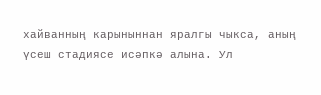хайванның карыныннан яралгы чыкса, аның үсеш стадиясе исәпкә алына. Ул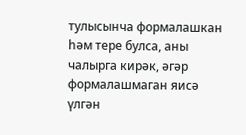тулысынча формалашкан һәм тере булса, аны чалырга кирәк, әгәр формалашмаган яисә үлгән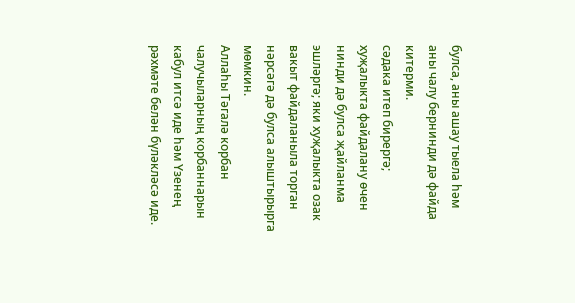булса, аны ашау тыела һәм аны чалу бернинди дә файда китерми.
сәдака итеп бирергә; хуҗалыкта файдалану өчен нинди дә булса җайланма эшләргә; яки хуҗалыкта озак вакыт файдаланыла торган нәрсәгә дә булса алыштырырга мөмкин.
Аллаһы Тәгалә корбан чалучыларның корбаннарын кабул итсә иде һәм Үзенең рәхмәте белән бүләкләсә иде.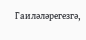Гаиләләрегезгә,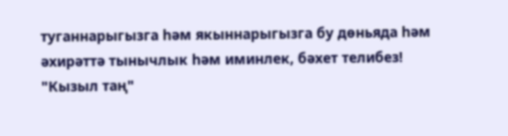туганнарыгызга һәм якыннарыгызга бу дөньяда һәм әхирәттә тынычлык һәм иминлек, бәхет телибез!
"Кызыл таң"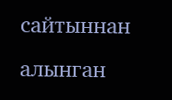сайтыннан алынган